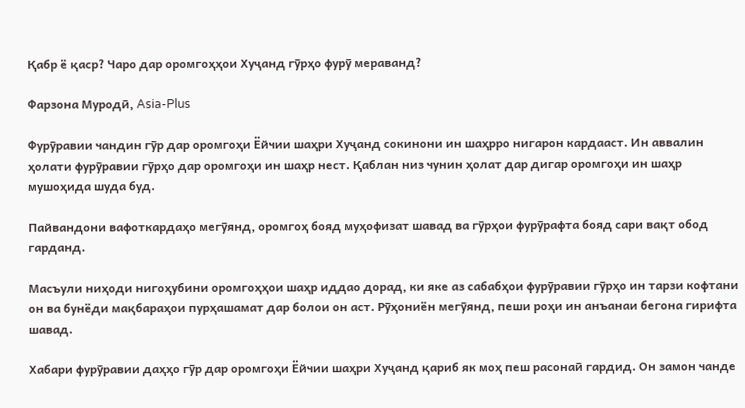Қабр ё қаср? Чаро дар оромгоҳҳои Хуҷанд гӯрҳо фурӯ мераванд?

Фарзона Муродӣ, Asia-Plus

Фурӯравии чандин гӯр дар оромгоҳи Ёйчии шаҳри Хуҷанд сокинони ин шаҳрро нигарон кардааст. Ин аввалин ҳолати фурӯравии гӯрҳо дар оромгоҳи ин шаҳр нест. Қаблан низ чунин ҳолат дар дигар оромгоҳи ин шаҳр мушоҳида шуда буд.

Пайвандони вафоткардаҳо мегӯянд, оромгоҳ бояд муҳофизат шавад ва гӯрҳои фурӯрафта бояд сари вақт обод гарданд.

Масъули ниҳоди нигоҳубини оромгоҳҳои шаҳр иддао дорад, ки яке аз сабабҳои фурӯравии гӯрҳо ин тарзи кофтани он ва бунёди мақбараҳои пурҳашамат дар болои он аст. Рӯҳониён мегӯянд, пеши роҳи ин анъанаи бегона гирифта шавад.

Хабари фурӯравии даҳҳо гӯр дар оромгоҳи Ёйчии шаҳри Хуҷанд қариб як моҳ пеш расонаӣ гардид. Он замон чанде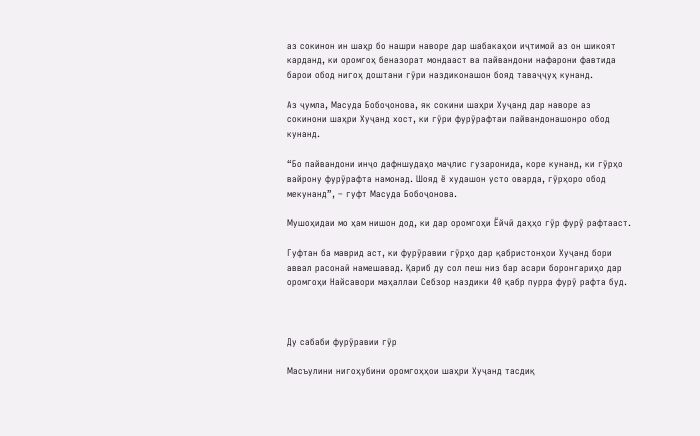аз сокинон ин шаҳр бо нашри наворе дар шабакаҳои иҷтимоӣ аз он шикоят карданд, ки оромгоҳ беназорат мондааст ва пайвандони нафарони фавтида барои обод нигоҳ доштани гӯри наздиконашон бояд таваҷҷуҳ кунанд.

Аз ҷумла, Масуда Бобоҷонова, як сокини шаҳри Хуҷанд дар наворе аз сокинони шаҳри Хуҷанд хост, ки гӯри фурӯрафтаи пайвандонашонро обод кунанд.

“Бо пайвандони инҷо дафншудаҳо маҷлис гузаронида, коре кунанд, ки гӯрҳо вайрону фурӯрафта намонад. Шояд ё худашон усто оварда, гӯрҳоро обод мекунанд”, – гуфт Масуда Бобоҷонова.

Мушоҳидаи мо ҳам нишон дод, ки дар оромгоҳи Ёйчӣ даҳҳо гӯр фурӯ рафтааст.

Гуфтан ба маврид аст, ки фурӯравии гӯрҳо дар қабристонҳои Хуҷанд бори аввал расонаӣ намешавад. Қариб ду сол пеш низ бар асари боронгариҳо дар оромгоҳи Найсавори маҳаллаи Себзор наздики 40 қабр пурра фурӯ рафта буд.



Ду сабаби фурӯравии гӯр

Масъулини нигоҳубини оромгоҳҳои шаҳри Хуҷанд тасдиқ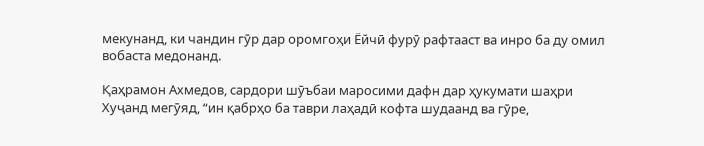мекунанд, ки чандин гӯр дар оромгоҳи Ёйчӣ фурӯ рафтааст ва инро ба ду омил вобаста медонанд.

Қаҳрамон Ахмедов, сардори шӯъбаи маросими дафн дар ҳукумати шаҳри Хуҷанд мегӯяд, “ин қабрҳо ба таври лаҳадӣ кофта шудаанд ва гӯре,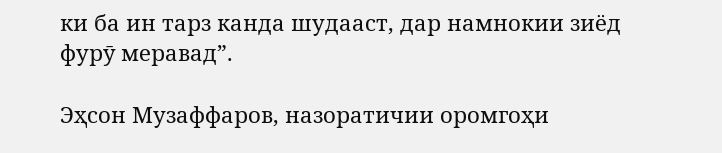ки ба ин тарз канда шудааст, дар намнокии зиёд фурӯ меравад”.

Эҳсон Музаффаров, назоратичии оромгоҳи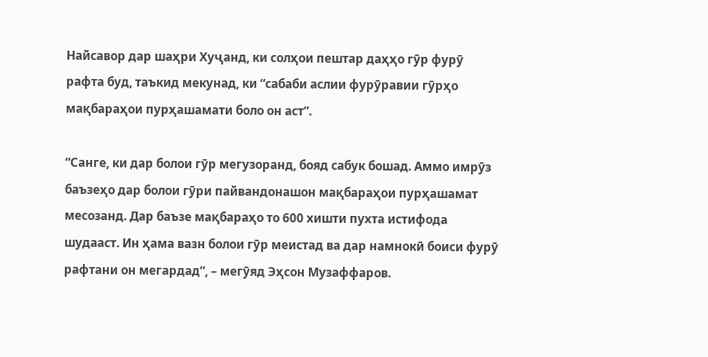Найсавор дар шаҳри Хуҷанд, ки солҳои пештар даҳҳо гӯр фурӯ рафта буд, таъкид мекунад, ки “сабаби аслии фурӯравии гӯрҳо мақбараҳои пурҳашамати боло он аст”.

“Санге, ки дар болои гӯр мегузоранд, бояд сабук бошад. Аммо имрӯз баъзеҳо дар болои гӯри пайвандонашон мақбараҳои пурҳашамат месозанд. Дар баъзе мақбараҳо то 600 хишти пухта истифода шудааст. Ин ҳама вазн болои гӯр меистад ва дар намнокӣ боиси фурӯ рафтани он мегардад”, – мегӯяд Эҳсон Музаффаров.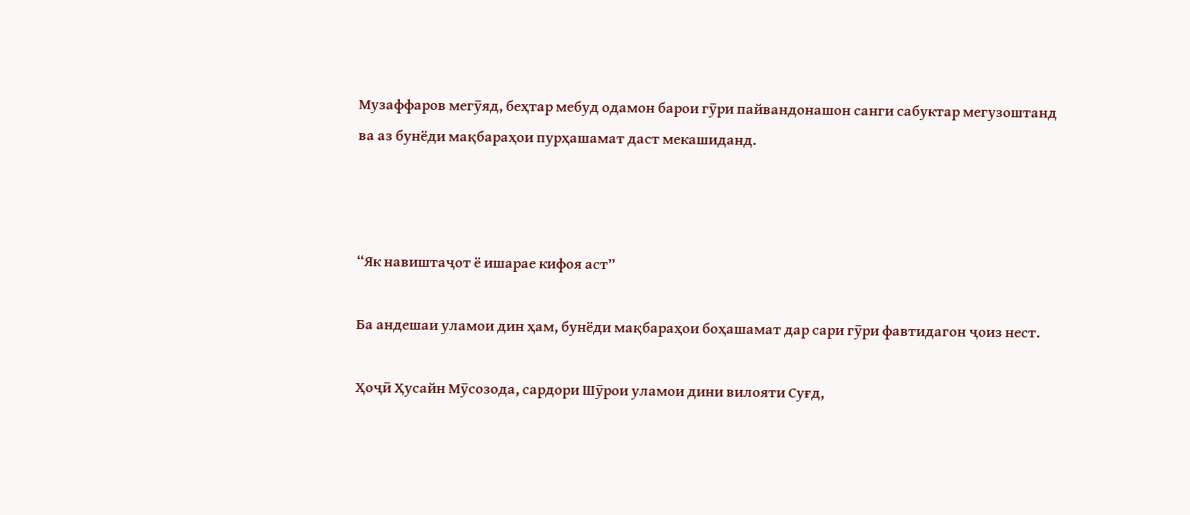Музаффаров мегӯяд, беҳтар мебуд одамон барои гӯри пайвандонашон санги сабуктар мегузоштанд ва аз бунёди мақбараҳои пурҳашамат даст мекашиданд.



“Як навиштаҷот ё ишарае кифоя аст”

Ба андешаи уламои дин ҳам, бунёди мақбараҳои боҳашамат дар сари гӯри фавтидагон ҷоиз нест.

Ҳоҷӣ Ҳусайн Мӯсозода, сардори Шӯрои уламои дини вилояти Суғд,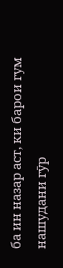ба ин назар аст, ки барои гум нашудани гӯр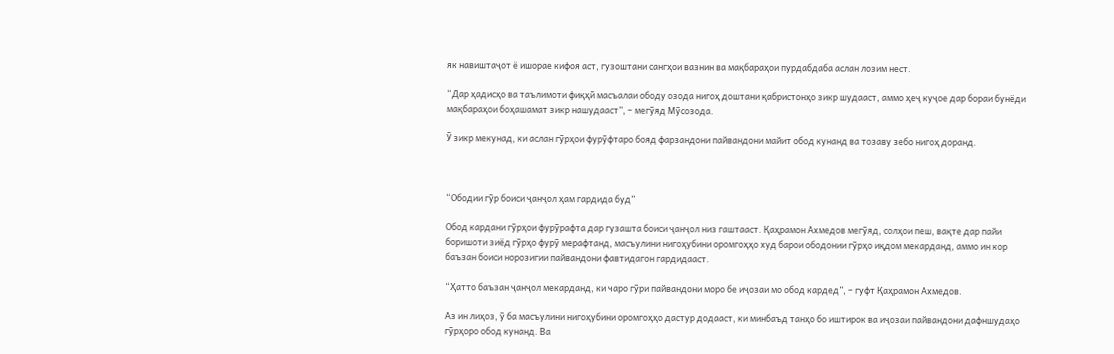як навиштаҷот ё ишорае кифоя аст, гузоштани сангҳои вазнин ва мақбараҳои пурдабдаба аслан лозим нест.

“Дар ҳадисҳо ва таълимоти фиқҳӣ масъалаи ободу озода нигоҳ доштани қабристонҳо зикр шудааст, аммо ҳеҷ куҷое дар бораи бунёди мақбараҳои боҳашамат зикр нашудааст”, – мегӯяд Мӯсозода.

Ӯ зикр мекунад, ки аслан гӯрҳои фурӯфтаро бояд фарзандони пайвандони майит обод кунанд ва тозаву зебо нигоҳ доранд.



“Ободии гӯр боиси ҷанҷол ҳам гардида буд”

Обод кардани гӯрҳои фурӯрафта дар гузашта боиси ҷанҷол низ гаштааст. Қаҳрамон Ахмедов мегӯяд, солҳои пеш, вақте дар пайи боришоти зиёд гӯрҳо фурӯ мерафтанд, масъулини нигоҳубини оромгоҳҳо худ барои ободонии гӯрҳо иқдом мекарданд, аммо ин кор баъзан боиси норозигии пайвандони фавтидагон гардидааст.

“Ҳатто баъзан ҷанҷол мекарданд, ки чаро гӯри пайвандони моро бе иҷозаи мо обод кардед”, – гуфт Қаҳрамон Ахмедов.

Аз ин лиҳоз, ӯ ба масъулини нигоҳубини оромгоҳҳо дастур додааст, ки минбаъд танҳо бо иштирок ва иҷозаи пайвандони дафншудаҳо гӯрҳоро обод кунанд. Ва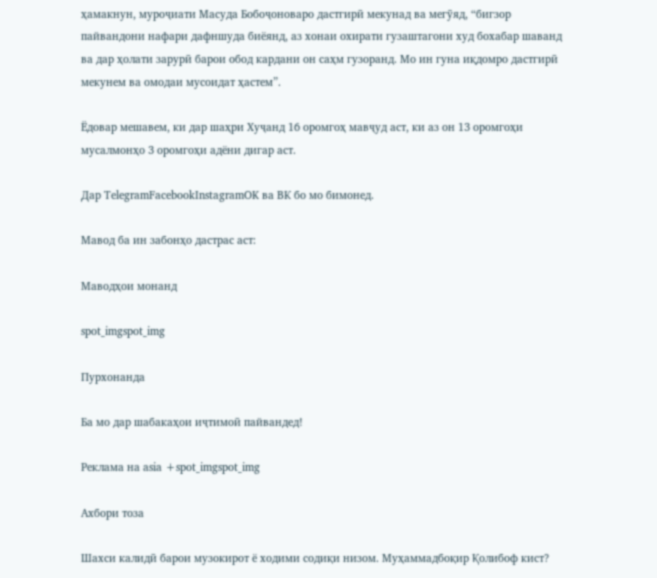ҳамакнун, муроҷиати Масуда Бобоҷоноваро дастгирӣ мекунад ва мегӯяд, “бигзор пайвандони нафари дафншуда биёянд, аз хонаи охирати гузаштагони худ бохабар шаванд ва дар ҳолати зарурӣ барои обод кардани он саҳм гузоранд. Мо ин гуна иқдомро дастгирӣ мекунем ва омодаи мусоидат ҳастем”.

Ёдовар мешавем, ки дар шаҳри Хуҷанд 16 оромгоҳ мавҷуд аст, ки аз он 13 оромгоҳи мусалмонҳо 3 оромгоҳи адёни дигар аст.

Дар TelegramFacebookInstagramOK ва ВК бо мо бимонед.

Мавод ба ин забонҳо дастрас аст:

Маводҳои монанд

spot_imgspot_img

Пурхонанда

Ба мо дар шабакаҳои иҷтимоӣ пайвандед!

Реклама на asia +spot_imgspot_img

Ахбори тоза

Шахси калидӣ барои музокирот ё ходими содиқи низом. Муҳаммадбоқир Қолибоф кист?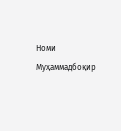Номи Муҳаммадбоқир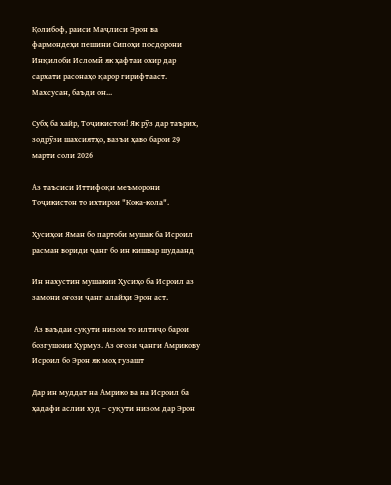Қолибоф, раиси Маҷлиси Эрон ва фармондеҳи пешини Сипоҳи посдорони Инқилоби Исломӣ як ҳафтаи охир дар сархати расонаҳо қарор гирифтааст. Махсусан, баъди он...

Субҳ ба хайр, Тоҷикистон! Як рӯз дар таърих, зодрӯзи шахсиятҳо, вазъи ҳаво барои 29 марти соли 2026

Аз таъсиси Иттифоқи меъморони Тоҷикистон то ихтирои "Кока-кола".

Ҳусиҳои Яман бо партоби мушак ба Исроил расман вориди ҷанг бо ин кишвар шудаанд

Ин нахустин мушакии Ҳусиҳо ба Исроил аз замони оғози ҷанг алайҳи Эрон аст.

 Аз ваъдаи суқути низом то илтиҷо барои бозгушоии Ҳурмуз. Аз оғози ҷанги Амрикову Исроил бо Эрон як моҳ гузашт

Дар ин муддат на Амрико ва на Исроил ба ҳадафи аслии худ – суқути низом дар Эрон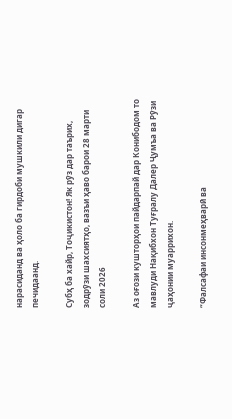нарасиданд ва ҳоло ба гирдоби мушкили дигар печидаанд.

Субҳ ба хайр, Тоҷикистон! Як рӯз дар таърих, зодрӯзи шахсиятҳо, вазъи ҳаво барои 28 марти соли 2026

Аз оғози кушторҳои пайдарпай дар Конибодом то мавлуди Нақибхон Туғралу Далер Ҷумъа ва Рӯзи ҷаҳонии муаррихон.

“Фалсафаи инсонмеҳварӣ ва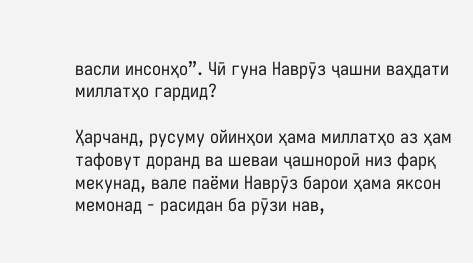васли инсонҳо”. Чӣ гуна Наврӯз ҷашни ваҳдати миллатҳо гардид?

Ҳарчанд, русуму ойинҳои ҳама миллатҳо аз ҳам тафовут доранд ва шеваи ҷашнороӣ низ фарқ мекунад, вале паёми Наврӯз барои ҳама яксон мемонад - расидан ба рӯзи нав,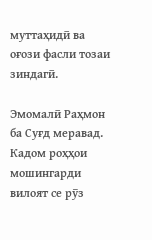муттаҳидӣ ва оғози фасли тозаи зиндагӣ.

Эмомалӣ Раҳмон ба Суғд меравад. Кадом роҳҳои мошингарди вилоят се рӯз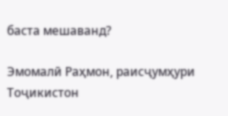баста мешаванд?

Эмомалӣ Раҳмон, раисҷумҳури Тоҷикистон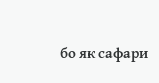бо як сафари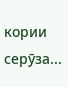кории серӯза...